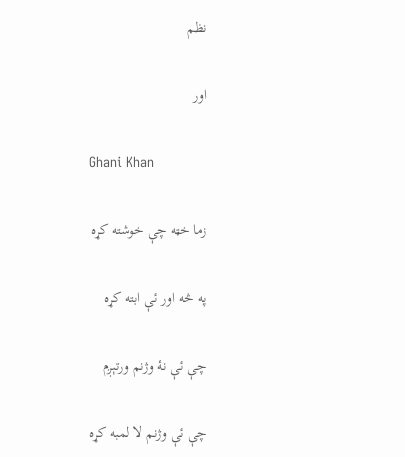نظم

اور

Ghani Khan

زما خټه چې خوشته کړه

په څه اور ئې ابته کړه

چې ئې نۀ وژنم ورتېږم

چې ئې وژنم لا لمبه کړه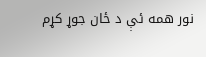نور همه ئې د ځان جوړ کړم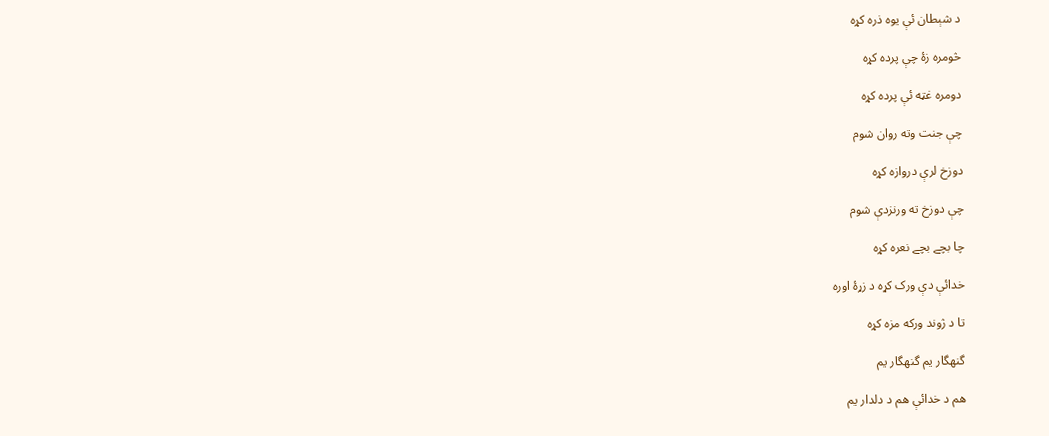د شېطان ئې يوه ذره کړه

څومره زۀ چې پرده کړه

دومره غټه ئې پرده کړه

چې جنت وته روان شوم

دوزخ لرې دروازه کړه

چې دوزخ ته ورنزدې شوم

چا بچے بچے نعره کړه

خدائې دې ورک کړه د زړۀ اوره

تا د ژوند ورکه مزه کړه

گنهگار يم گنهگار يم

هم د خدائې هم د دلدار يم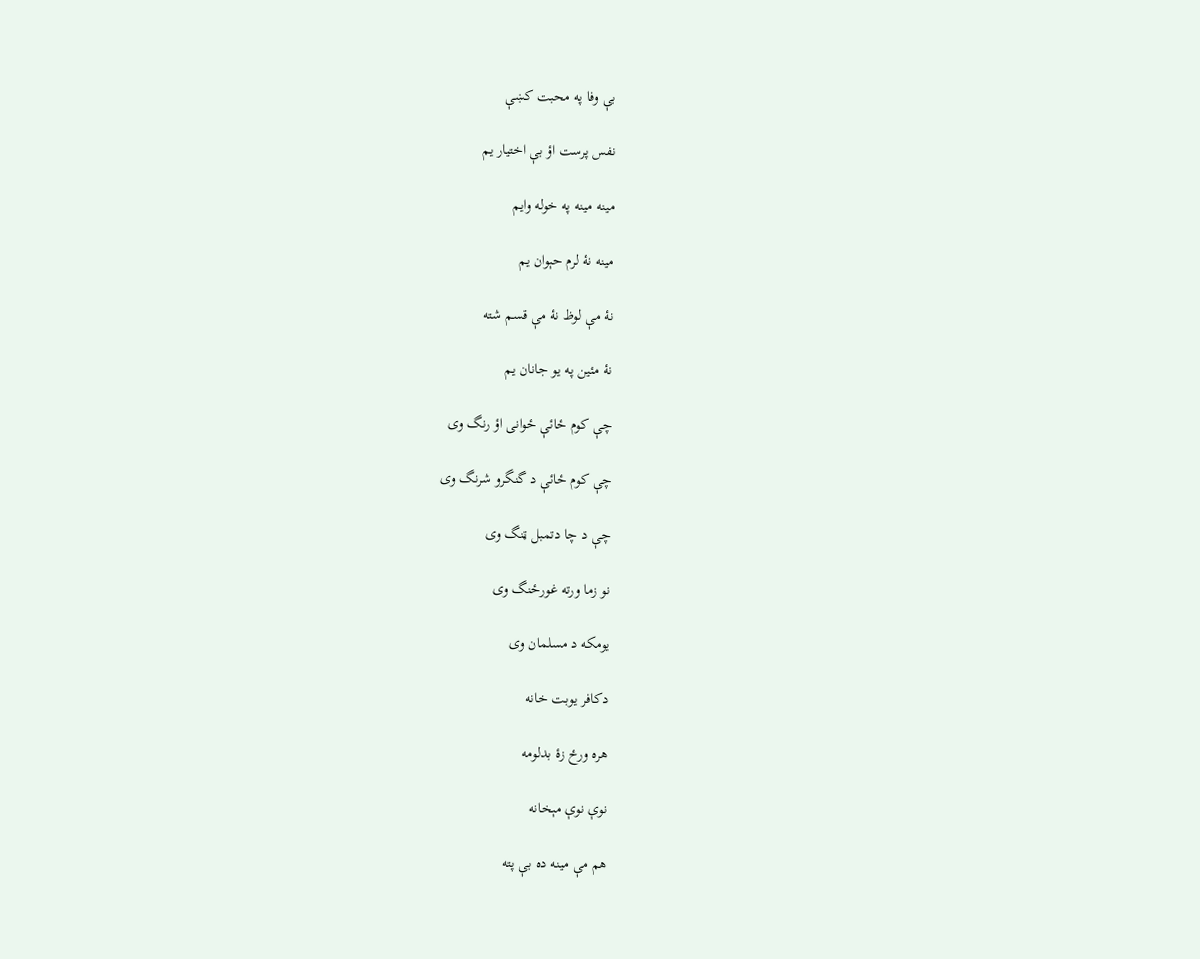بې وفا په محبت کښې

نفس پرست اؤ بې اختيار يم

مينه مينه په خوله وايم

مينه نۀ لرم حېوان يم

نۀ مې لوظ نۀ مې قسم شته

نۀ مئين په يو جانان يم

چې کوم ځائې ځوانی اؤ رنگ وی

چې کوم ځائې د گنگرو شرنگ وی

چې د چا دتمبل ټنگ وی

نو زما ورته غورځنگ وی

يومکه د مسلمان وی

دکافر يوبت خانه

هره ورځ زۀ بدلومه

نوې نوې مېخانه

هم مې مينه ده بې پته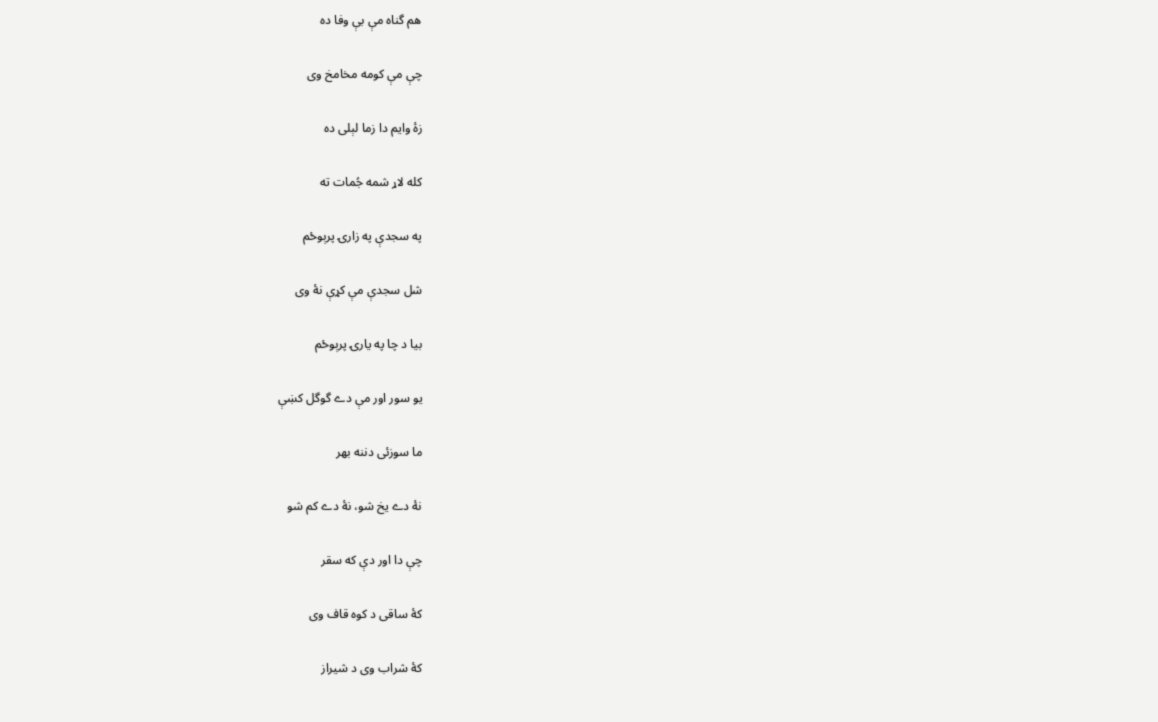هم گناه مې بې وفا ده

چې مې کومه مخامخ وی

زۀ وايم دا زما لېلی ده

کله لاړ شمه جُمات ته

په سجدې په زارۍ پرېوځم

شل سجدې مې کړې نۀ وی

بيا د چا په يارۍ پرېوځم

يو سور اور مې دے گوگل کښې

ما سوزئی دننه بهر

نۀ دے يخ شو، نۀ دے کم شو

چې دا اور دې که سقر

کۀ ساقی د کوه قاف وی

کۀ شراب وی د شيراز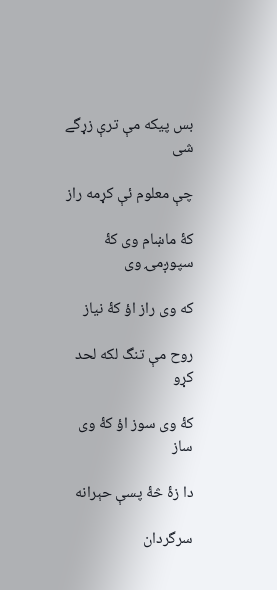بس پيکه مې ترې زړگے شی

چې معلوم ئې کړمه راز

کۀ ماښام وی کۀ سپوږمۍ وی

که وی راز اؤ کۀ نياز

روح مې تنگ لکه لحد کړو

کۀ وی سوز اؤ کۀ وی ساز

دا زۀ څۀ پسې حېرانه

سرگردان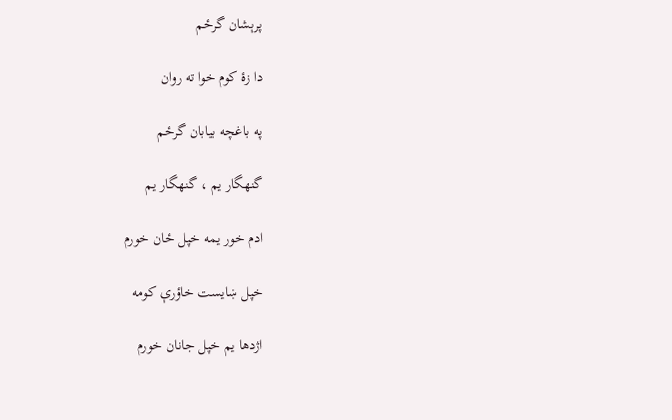پرېشان گرځم

دا زۀ کوم خوا ته روان

په باغچه بيابان گرځم

گنهگار يم ، گنهگار يم

ادم خور يمه خپل ځان خورم

خپل ښايست خاؤرې کومه

اژدها يم خپل جانان خورم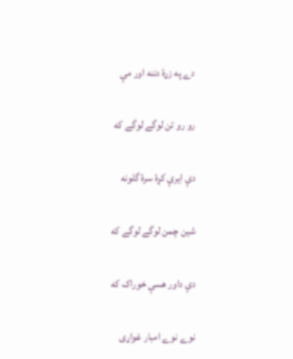دے په زړۀ دننه اور مې

رو رو تن لوگے لوگے که

دې ايرې کړۀ سرۀ گلونه

شين چمن لوگے لوگے که

دې داور هسې خوراک که

نوے نوے امبار غواړی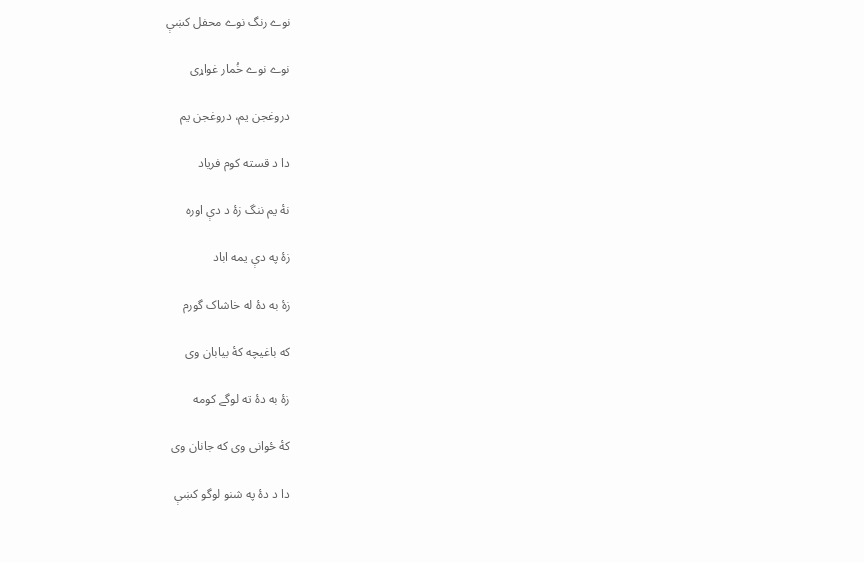نوے رنگ نوے محفل کښې

نوے نوے خُمار غواړی

دروغجن يم، دروغجن يم

دا د قسته کوم فرياد

نۀ يم ننگ زۀ د دې اوره

زۀ په دې يمه اباد

زۀ به دۀ له خاشاک گورم

که باغيچه کۀ بيابان وی

زۀ به دۀ ته لوگے کومه

کۀ ځوانی وی که جانان وی

دا د دۀ په شنو لوگو کښې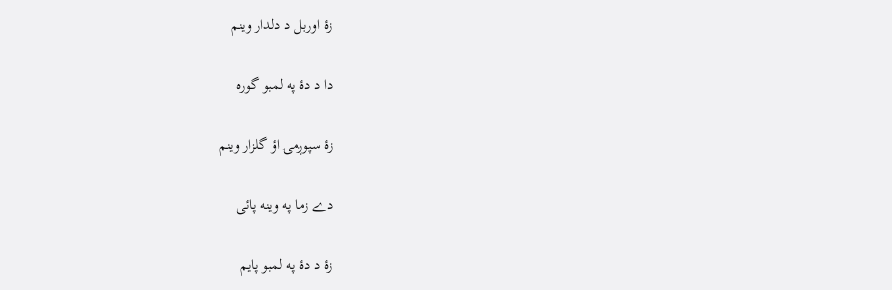زۀ اوربل د دلدار وينم

دا د دۀ په لمبو گوره

زۀ سپوږمۍ اؤ گلزار وينم

دے زما په وينه پائی

زۀ د دۀ په لمبو پايم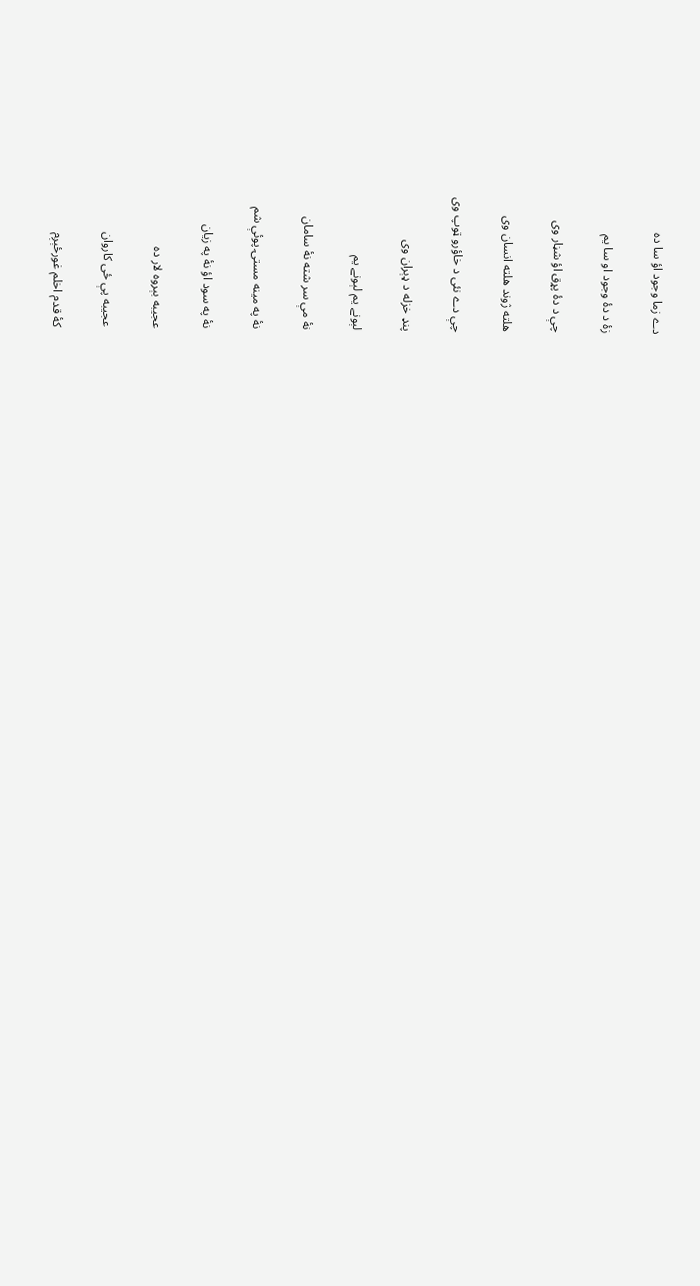دے زما وجود اؤ سا ده

زۀ د دۀ وجود او سا يم

چې د دۀ پړق اؤ شڼار وی

هلته ژوند هلته انسان وی

چې دے نئی د خاؤرو ټوپ وی

پنډ خزله د ډېران وی

لېونے يم لېونے يم

نۀ مې سر شته نۀ سامان

نۀ په مينه مستۍ پوئې شم

نۀ په سود اؤ نۀ په زيان

عجيبه بېروه لار ده

عجيبه پې ځی کاروان

کۀ قدم اخلم غورځېږم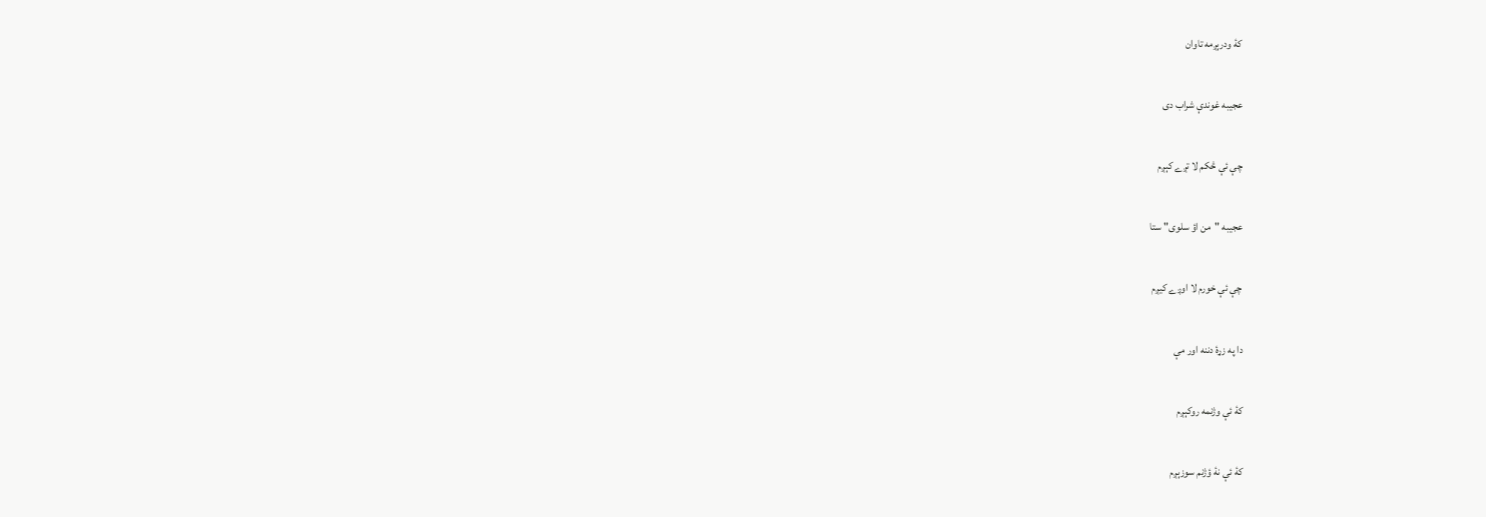کۀ ودرېږمه تاوان

عجيبه غوندې شراب دی

چې ئې څکم لا تږے کېږم

عجيبه "من اؤ سلوی" ستا

چې ئې خورم لا اوږے کيږم

دا په زړۀ دننه اور مې

کۀ ئې وژنمه روکېږم

کۀ ئې نۀ ؤژنم سوزېږم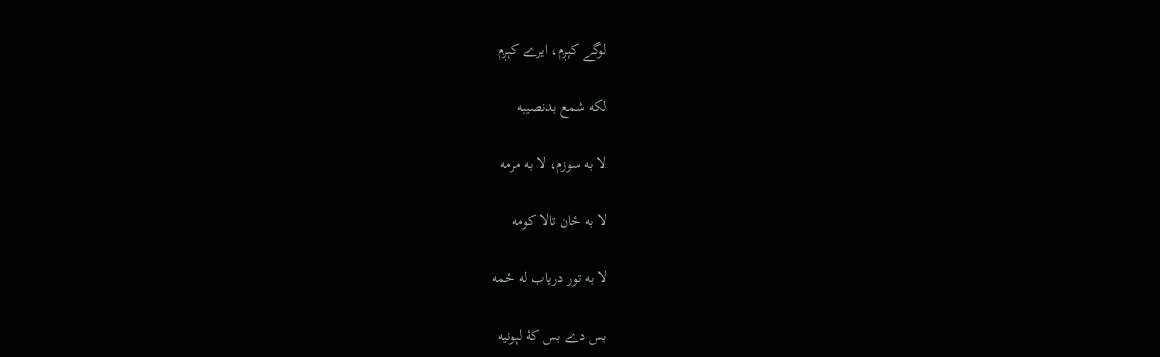لوگے کېږم، ايرے کېږم

لکه شمع بدنصيبه

لا به سوزم، لا به مرمه

لا به ځان تالا کومه

لا به تور درياب له ځمه

بس دے بس کۀ لېونيه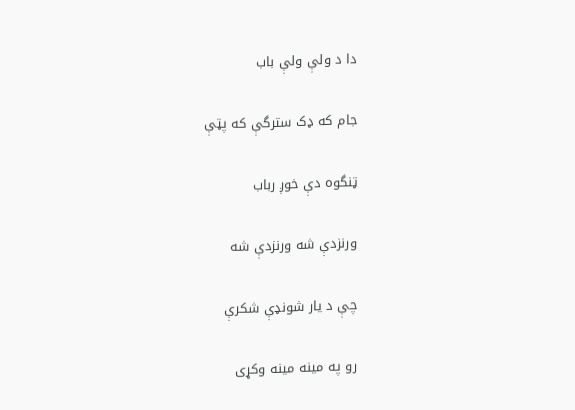دا د ولې ولې باب

جام که ډک سترگې که پټې

ټنگوه دې خوږ رباب

ورنزدې شه ورنزدې شه

چې د يار شونډې شکرې

رو په مينه مينه وکړی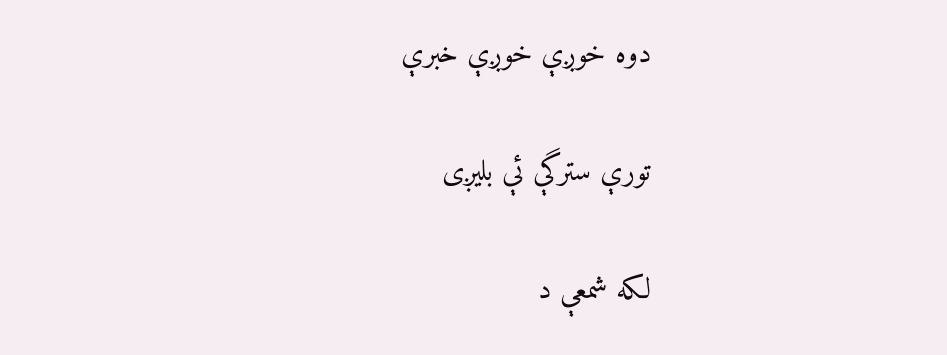دوه خوږې خوږې خبرې

تورې سترگې ئې بليږی

لکه شمعې د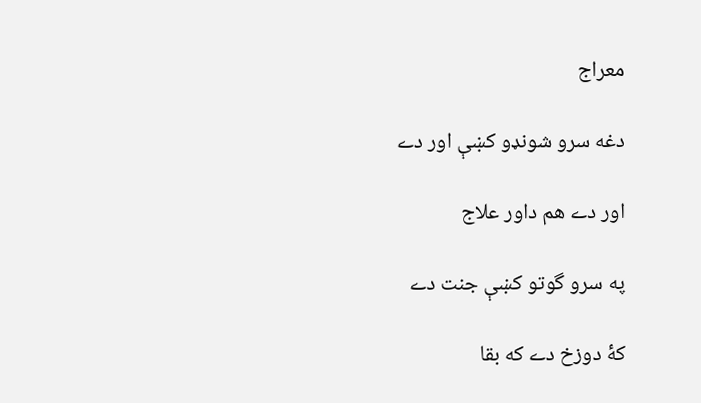معراج

دغه سرو شونډو کښې اور دے

اور دے هم داور علاج

په سرو گوتو کښې جنت دے

کۀ دوزخ دے که بقا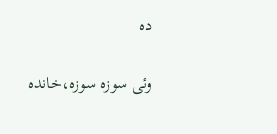ده

وئی سوزه سوزه،خانده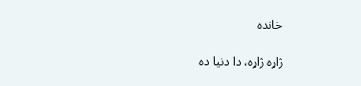خانده

ژاړه ژاړه، دا دنيا ده